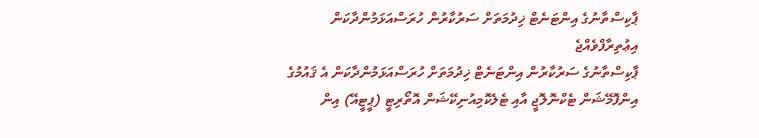ޕާކިސްތާނުގެ އިންޓަނެޓް ޚިދުމަތަށް ސަރުކާރުން ހުރަސްއަޅަމުންދާކަން އިޢުތިރާފްވެއްޖެ
ޕާކިސްތާނުގެ ސަރުކާރުން އިންޓަނެޓް ޚިދުމަތަށް ހުރަސްއަޅަމުންދާކަން އެ ޤައުމުގެ އިންފޮމޭޝަން ޓެކްނޮލޮޖީ އާއި ޓެލެކޮމިއުނިކޭޝަން އޮތޯރިޓީ (ޕީޓީއޭ) އިން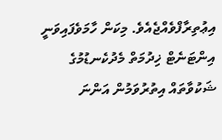އިޢުތިރާފްވެއްޖެއެވެ. މިކަން ހާމަވެފައިވަނީ އިންޓަނެޓް ޚިދުމަތް މެދުކެނޑުމުގެ ޝަކުވާތައް އިތުރުވަމުން އަންނަ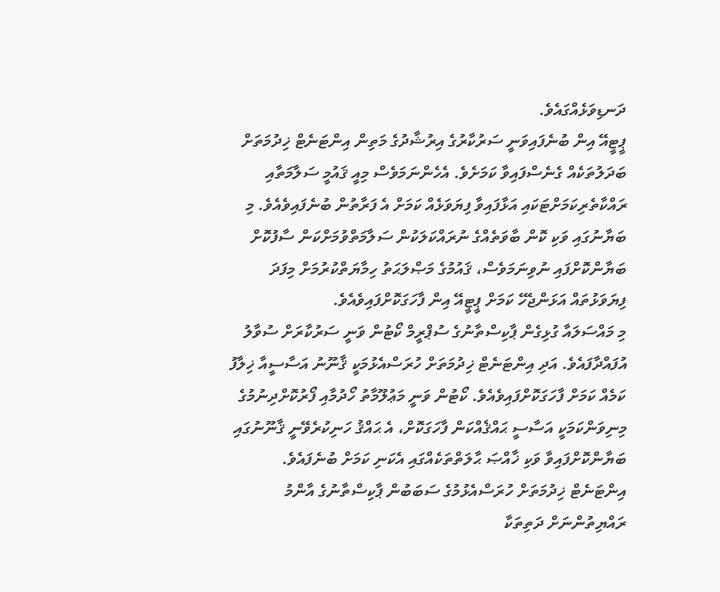ދަނޑިވަޅެއްގައެވެ.
ޕީޓީއޭ އިން ބުނެފައިވަނީ ސަރުކާރުގެ އިރުޝާދުގެ މަތިން އިންޓަނެޓް ޚިދުމަތަށް ބަދަލުތަކެއް ގެނެސްފައިވާ ކަމަށެވެ. އެހެންނަމަވެސް މިއީ ޤައުމީ ސަލާމަތާއި ރައްކާތެރިކަމަށްޓަކައި އަޅާފައިވާ ފިޔަވަޅެއް ކަމަށް އެ ފަރާތުން ބުނެފައިވެއެވެ. މި ބަޔާނުގައި ވަކި ކޮން ބާވަތެއްގެ ނުރައްކަލަކުން ސަލާމަތްވުމަށްކަން ސާފުކޮށް ބަޔާންކޮށްފައި ނުވިނަމަވެސް، ޤައުމުގެ މަޞްލަޙަތު ހިމާޔަތްކުރުމަށް މިފަދަ ފިޔަވަޅުތައް އަޅަންޖެހޭ ކަމަށް ޕީޓީއޭ އިން ފާހަގަކޮށްފައިވެއެވެ.
މި މައްސަލައާ ގުޅިގެން ޕާކިސްތާނުގެ ސުޕްރީމް ކޯޓުން ވަނީ ސަރުކާރަށް ސުވާލު އުފައްދާފައެވެ. އަދި އިންޓަނެޓް ޚިދުމަތަށް ހުރަސްއެޅުމަކީ ޤާނޫނު އަސާސީއާ ޚިލާފު ކަމެއް ކަމަށް ފާހަގަކޮށްފައިވެއެވެ. ކޯޓުން ވަނީ މަޢުލޫމާތު ހޯދުމާއި ފޯރުކޮށްދިނުމުގެ މިނިވަންކަމަކީ އަސާސީ ޙައްޤެއްކަން ފާހަގަކޮށް، އެ ޙައްޤު ހަނިކުރެވޭނީ ޤާނޫނުގައި ބަޔާންކޮށްފައިވާ ވަކި ޚާއްޞަ ޙާލަތްތަކެއްގައި އެކަނި ކަމަށް ބުނެފައެވެ.
އިންޓަނެޓް ޚިދުމަތަށް ހުރަސްއެޅުމުގެ ސަބަބުން ޕާކިސްތާނުގެ އާންމު ރައްޔިތުންނަށް ދަތިތަކާ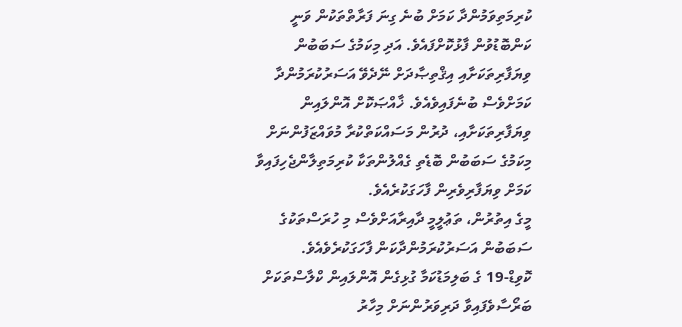ކުރިމަތިވަމުންދާ ކަމަށް ބުނެ ގިނަ ފަރާތްތަކުން ވަނީ ކަންބޮޑުވުން ފާޅުކޮށްފައެވެ. އަދި މިކަމުގެ ސަބަބުން ވިޔަފާރިތަކަށާއި އިޤްތިޞާދަށް ނޭދެވޭ އަސަރުކުރަމުންދާ ކަމަށްވެސް ބުނެފައިވެއެވެ. ޚާއްޞަކޮށް އޮންލައިން ވިޔަފާރިތަކަށާއި، ދުރުން މަސައްކަތްކުރާ މުވައްޒަފުންނަށް މިކަމުގެ ސަބަބުން ބޮޑެތި ގެއްލުންތަކާ ކުރިމަތިލާންޖެހިފައިވާ ކަމަށް ވިޔަފާރިވެރިން ފާހަގަކުރެއެވެ.
މީގެ އިތުރުން، ތަޢުލީމީ ދާއިރާއަށްވެސް މި ހުރަސްތަކުގެ ސަބަބުން އަސަރުކުރަމުންދާކަން ފާހަގަކުރެވެއެވެ. ކޮވިޑް-19 ގެ ބަލިމަޑުކަމާ ގުޅިގެން އޮންލައިން ކްލާސްތަކަށް ބަރޯސާވެފައިވާ ދަރިވަރުންނަށް މިހާރު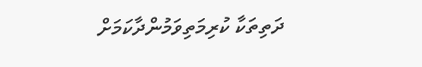ދަތިތަކާ ކުރިމަތިވަމުންދާކަމަށް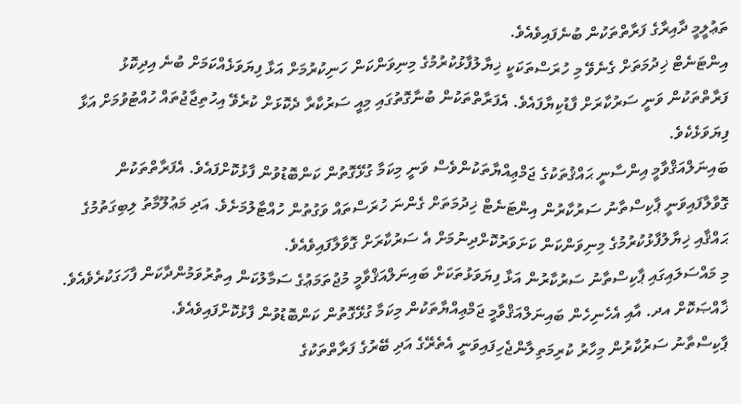ތަޢުލީމީ ދާއިރާގެ ފަރާތްތަކުން ބުނެފައިވެއެވެ.
އިންޓަނެޓް ޚިދުމަތަށް ގެނެވޭ މި ހުރަސްތަކަކީ ޚިޔާލުފާޅުކުރުމުގެ މިނިވަންކަން ހަނިކުރުމަށް އަޅާ ފިޔަވަޅެއްކަމަށް ބުނެ އިދިކޮޅު ފަރާތްތަކުން ވަނީ ސަރުކާރަށް ފާޑުކިޔާފައެވެ. އެފަރާތްތަކުން ބުނާގޮތުގައި މިއީ ސަރުކާރާ ދެކޮޅަށް ކުރެވޭ އިހުތިޖާޖުތައް ހުއްޓުވުމަށް އަޅާ ފިޔަވަޅެކެވެ.
ބައިނަލްއަޤްވާމީ އިންސާނީ ޙައްޤުތަކުގެ ޖަމްޢިއްޔާތަކުންވެސް ވަނީ މިކަމާ ގުޅޭގޮތުން ކަންބޮޑުވުން ފާޅުކޮށްފައެވެ. އެފަރާތްތަކުން ގޮވާލާފައިވަނީ ޕާކިސްތާނު ސަރުކާރުން އިންޓަނެޓް ޚިދުމަތަށް ގެންނަ ހުރަސްތައް ވަގުތުން ހުއްޓާލުމަށެވެ. އަދި މަޢުލޫމާތު ލިބިގަތުމުގެ ޙައްޤާއި ޚިޔާލުފާޅުކުރުމުގެ މިނިވަންކަން ކަށަވަރުކޮށްދިނުމަށް އެ ސަރުކާރަށް ގޮވާލާފައިވެއެވެ.
މި މައްސަލައިގައި ޕާކިސްތާނު ސަރުކާރުން އަޅާ ފިޔަވަޅުތަކަށް ބައިނަލްއަޤްވާމީ މުޖުތަމަޢުގެ ސަމާލުކަން އިތުރުވަމުންދާކަން ފާހަގަކުރެވެއެވެ. ޚާއްޞަކޮށް އދ. އާއި އެހެނިހެން ބައިނަލްއަޤްވާމީ ޖަމްޢިއްޔާތަކުން މިކަމާ ގުޅޭގޮތުން ކަންބޮޑުވުން ފާޅުކޮށްފައިވެއެވެ.
ޕާކިސްތާނު ސަރުކާރުން މިހާރު ކުރިމަތިލާންޖެހިފައިވަނީ އެތެރޭގެ އަދި ބޭރުގެ ފަރާތްތަކުގެ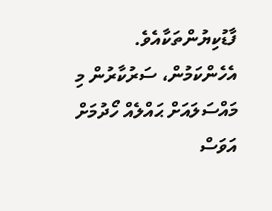ފާޑުކިޔުންތަކާއެވެ. އެހެންކަމުން، ސަރުކާރުން މި މައްސަލައަށް ޙައްލެއް ހޯދުމަށް އަވަސް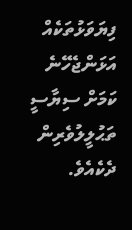ފިޔަވަޅުތަކެއް އަޅަންޖެހޭނެ ކަމަށް ސިޔާސީ ތަޙުލީލުވެރިން ދެކެއެވެ.